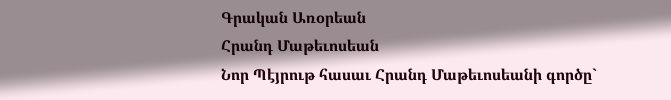Գրական Առօրեան
Հրանդ Մաթեւոսեան
Նոր Պէյրութ հասաւ Հրանդ Մաթեւոսեանի գործը`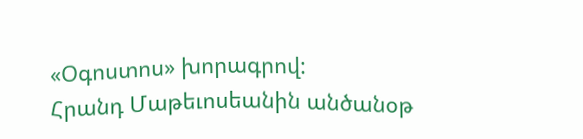«Օգոստոս» խորագրով:
Հրանդ Մաթեւոսեանին անծանօթ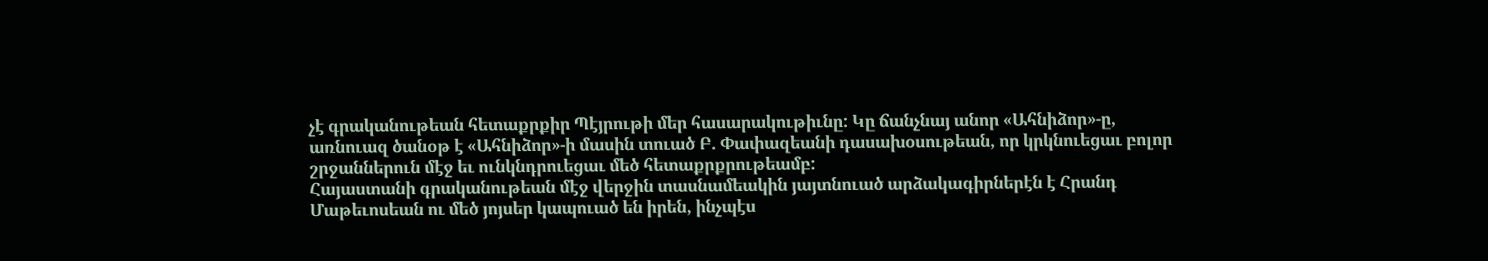չէ գրականութեան հետաքրքիր Պէյրութի մեր հասարակութիւնը: Կը ճանչնայ անոր «Ահնիձոր»-ը, առնուազ ծանօթ է «Ահնիձոր»-ի մասին տուած Բ. Փափազեանի դասախօսութեան, որ կրկնուեցաւ բոլոր շրջաններուն մէջ եւ ունկնդրուեցաւ մեծ հետաքրքրութեամբ:
Հայաստանի գրականութեան մէջ վերջին տասնամեակին յայտնուած արձակագիրներէն է Հրանդ Մաթեւոսեան ու մեծ յոյսեր կապուած են իրեն, ինչպէս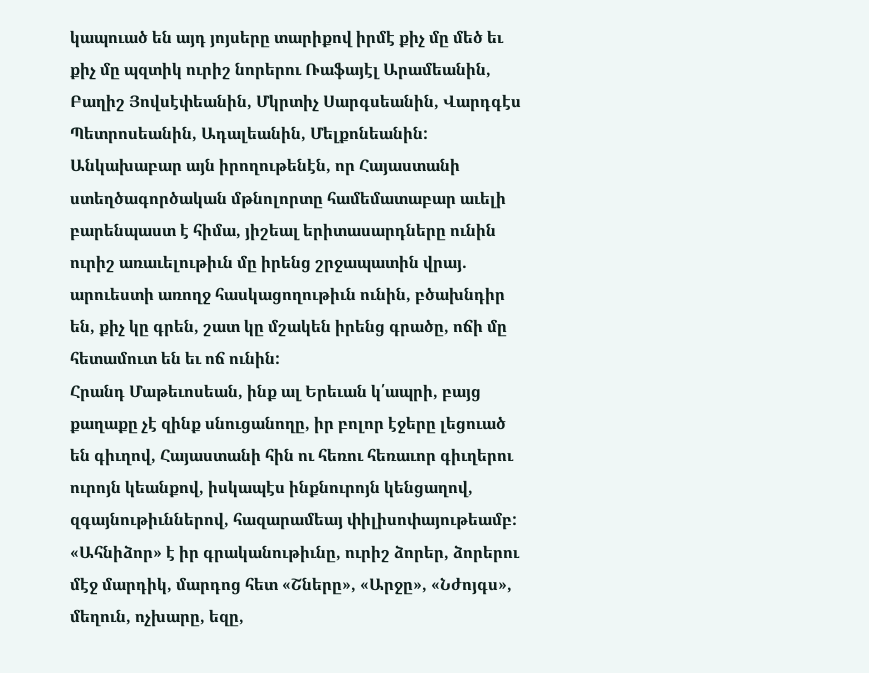կապուած են այդ յոյսերը տարիքով իրմէ քիչ մը մեծ եւ քիչ մը պզտիկ ուրիշ նորերու Ռաֆայէլ Արամեանին, Բաղիշ Յովսէփեանին, Մկրտիչ Սարգսեանին, Վարդգէս Պետրոսեանին, Ադալեանին, Մելքոնեանին:
Անկախաբար այն իրողութենէն, որ Հայաստանի ստեղծագործական մթնոլորտը համեմատաբար աւելի բարենպաստ է հիմա, յիշեալ երիտասարդները ունին ուրիշ առաւելութիւն մը իրենց շրջապատին վրայ. արուեստի առողջ հասկացողութիւն ունին, բծախնդիր են, քիչ կը գրեն, շատ կը մշակեն իրենց գրածը, ոճի մը հետամուտ են եւ ոճ ունին:
Հրանդ Մաթեւոսեան, ինք ալ Երեւան կ՛ապրի, բայց քաղաքը չէ զինք սնուցանողը, իր բոլոր էջերը լեցուած են գիւղով, Հայաստանի հին ու հեռու հեռաւոր գիւղերու ուրոյն կեանքով, իսկապէս ինքնուրոյն կենցաղով, զգայնութիւններով, հազարամեայ փիլիսոփայութեամբ: «Ահնիձոր» է իր գրականութիւնը, ուրիշ ձորեր, ձորերու մէջ մարդիկ, մարդոց հետ «Շները», «Արջը», «Նժոյգս», մեղուն, ոչխարը, եզը,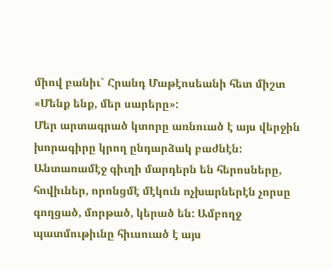միով բանիւ` Հրանդ Մաթէոսեանի հետ միշտ «Մենք ենք, մեր սարերը»:
Մեր արտագրած կտորը առնուած է այս վերջին խորագիրը կրող ընդարձակ բաժնէն: Անտառամէջ գիւղի մարդերն են հերոսները, հովիւներ, որոնցմէ մէկուն ոչխարներէն չորսը գողցած, մորթած, կերած են: Ամբողջ պատմութիւնը հիւսուած է այս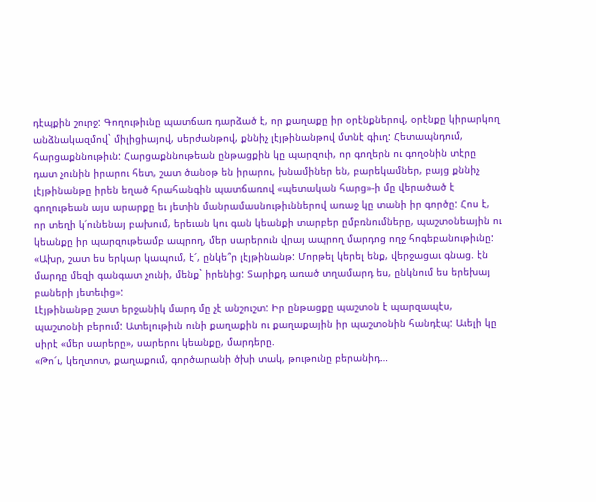դէպքին շուրջ: Գողութիւնը պատճառ դարձած է, որ քաղաքը իր օրէնքներով, օրէնքը կիրարկող անձնակազմով` միլիցիայով, սերժանթով, քննիչ լէյթինանթով մտնէ գիւղ: Հետապնդում, հարցաքննութիւն: Հարցաքննութեան ընթացքին կը պարզուի, որ գողերն ու գողօնին տէրը դատ չունին իրարու հետ, շատ ծանօթ են իրարու, խնամիներ են, բարեկամներ, բայց քննիչ լէյթինանթը իրեն եղած հրահանգին պատճառով «պետական հարց»-ի մը վերածած է գողութեան այս արարքը եւ յետին մանրամասնութիւններով առաջ կը տանի իր գործը: Հոս է, որ տեղի կ՛ունենայ բախում, երեւան կու գան կեանքի տարբեր ըմբռնումները, պաշտօնեային ու կեանքը իր պարզութեամբ ապրող, մեր սարերուն վրայ ապրող մարդոց ողջ հոգեբանութիւնը:
«Ախր, շատ ես երկար կապում, է՜, ընկե՞ր լէյթինանթ: Մորթել կերել ենք, վերջացաւ գնաց. էն մարդը մեզի գանգատ չունի, մենք` իրենից: Տարիքդ առած տղամարդ ես, ընկնում ես երեխայ բաների յետեւից»:
Լէյթինանթը շատ երջանիկ մարդ մը չէ անշուշտ: Իր ընթացքը պաշտօն է պարզապէս, պաշտօնի բերում: Ատելութիւն ունի քաղաքին ու քաղաքային իր պաշտօնին հանդէպ: Աւելի կը սիրէ «մեր սարերը», սարերու կեանքը, մարդերը.
«Թո՜ւ, կեղտոտ, քաղաքում, գործարանի ծխի տակ, թութունը բերանիդ…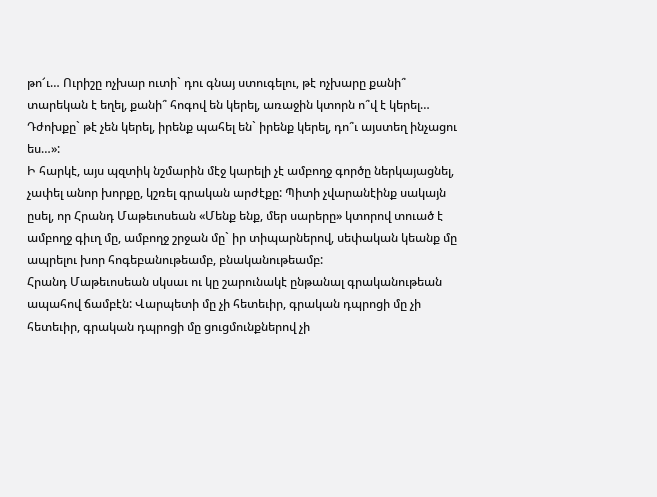թո՜ւ… Ուրիշը ոչխար ուտի` դու գնայ ստուգելու, թէ ոչխարը քանի՞ տարեկան է եղել, քանի՞ հոգով են կերել, առաջին կտորն ո՞վ է կերել… Դժոխքը` թէ չեն կերել, իրենք պահել են` իրենք կերել, դո՞ւ այստեղ ինչացու ես…»:
Ի հարկէ, այս պզտիկ նշմարին մէջ կարելի չէ ամբողջ գործը ներկայացնել, չափել անոր խորքը, կշռել գրական արժէքը: Պիտի չվարանէինք սակայն ըսել, որ Հրանդ Մաթեւոսեան «Մենք ենք, մեր սարերը» կտորով տուած է ամբողջ գիւղ մը, ամբողջ շրջան մը` իր տիպարներով, սեփական կեանք մը ապրելու խոր հոգեբանութեամբ, բնականութեամբ:
Հրանդ Մաթեւոսեան սկսաւ ու կը շարունակէ ընթանալ գրականութեան ապահով ճամբէն: Վարպետի մը չի հետեւիր, գրական դպրոցի մը չի հետեւիր, գրական դպրոցի մը ցուցմունքներով չի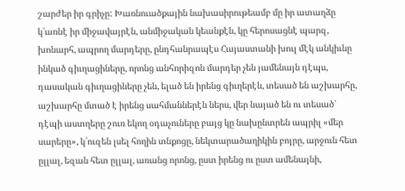շարժեր իր գրիչը: Խառնուածքային նախասիրութեամբ մը իր ատաղձը կ՛առնէ իր միջավայրէն, անմիջական կեանքէն, կը հերոսացնէ պարզ, խոնարհ, ապրող մարդերը, ընդհանրապէս Հայաստանի խուլ մէկ անկիւնը ինկած գիւղացիները, որոնց անհորիզոն մարդեր չեն յամենայն դէպս, դասական գիւղացիները չեն, ելած են իրենց գիւղերէն, տեսած են աշխարհը, աշխարհը մտած է իրենց սահմաններէն ներս, վեր նայած են ու տեսած` դէպի աստղերը շուռ եկող օդաչուները բայց կը նախընտրեն ապրիլ «մեր սարերը», կ՛ուզեն լսել հողին տնքոցը, նեկտարածաղիկին բոյրը, արջուն հետ ըլլալ, եզան հետ ըլլալ, առանց որոնց, ըստ իրենց ու ըստ ամենայնի,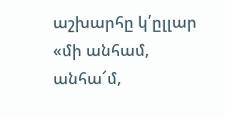աշխարհը կ՛ըլլար «մի անհամ, անհա՜մ,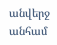անվերջ անհամ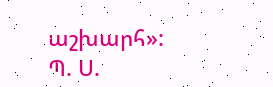աշխարհ»:
Պ. Ս.